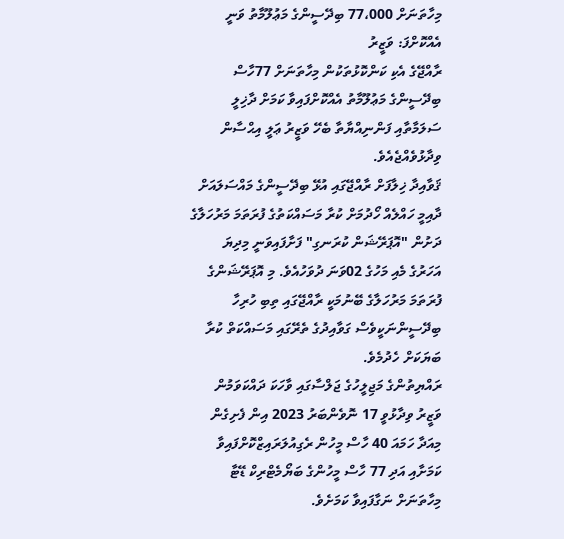މިހާތަނަށް 77،000 ބިދޭސީންގެ މަޢުލޫމާތު ވަނީ އެއްކޮށްފަ: ވަޒީރު
ރާއްޖޭގެ އެކި ކަންކޮޅުތަކުން މިހާތަނަށް 77ހާސް ބިދޭސީންގެ މަޢުލޫމާތު އެއްކޮށްފައިވާ ކަމަށް ދާޚިލީ ސަލަމާތާއި ފަންނިއްޔާތާ ބެހޭ ވަޒީރު ޢަލީ އިޙްސާން ވިދާޅުވެއްޖެއެވެ.
ޤަވާއިދާ ޚިލާފަށް ރާއްޖޭގައި އުޅޭ ބިދޭސީންގެ މައްސަލައަށް ދާއިމީ ހައްލެއް ހޯދުމަށް ކުރާ މަސައްކަތުގެ ފުރަތަމަ މަރުހަލާގެ ދަށުން "އޮޕަރޭޝަން ކުރަނގި" ފަށާފައިވަނީ މިދިޔަ އަހަރުގެ މެއި މަހުގެ 02ވަނަ ދުވަހުއެވެ. މި އޮޕަރޭޝަންގެ ފުރަތަމަ މަރުހަލާގެ ބޭނުމަކީ ރާއްޖޭގައި ތިބި ހުރިހާ ބިދޭސީންނަކީވެސް ގަވާއިދުގެ ތެރޭގައި މަސައްކަތް ކުރާ ބަޔަކަށް ހެދުމެވެ.
ރައްޔިތުންގެ މަޖިލީހުގެ ޖަލްސާގައި ވާހަކަ ދައްކަވަމުން ވަޒީރު ވިދާޅުވީ 17 ނޮވެންބަރު 2023 އިން ފެށިގެން މިއަދާ ހަމައަ 40 ހާސް މީހުން ރެގިއުލަރައިޒްކޮށްފައިވާ ކަމަށާއި އަދި 77 ހާސް މީހުންގެ ބަޔޯމެޓްރިކް ޑޭޓާ މިހާތަނަށް ނަގާފައިވާ ކަމަށެވެ.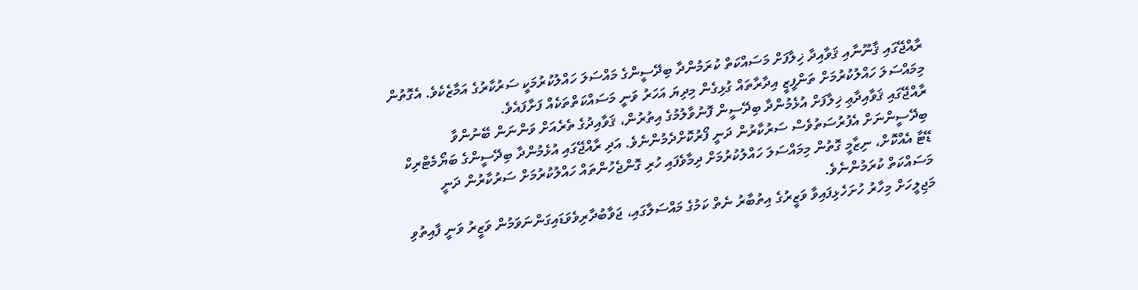ރާއްޖޭގައި ޤާނޫނާއި ޤަވާއިދާ ޚިލާފަށް މަސައްކަތް ކުރަމުންދާ ބިދޭސީންގެ މައްސަލަ ހައްލުކުރުމަކީ ސަރުކާރުގެ އަމާޒެކެވެ. އެގޮތުން މިމައްސަލަ ހައްލުކުރުމަށް ތަންފީޒީ އިދާރާތައް ގުޅިގެން މިދިޔަ އަހަރު ވަނީ މަސައްކަތްތަކެއް ފަށާފައެވެ.
ރާއްޖޭގައި ޤަވާއިދާޢި ޚިލާފަށް އުޅެމުންދާ ބިދޭސީން ފޮނުވާލުމުގެ އިތުރުން، ޤަވާއިދުގެ ތެރެއަށް ވަންނަން ބޭނުންވާ ބިދޭސީންނަށް އެފުރުސަތުވެސް ސަރުކާރުން ދަނީ ފޯރުކޮށްދެމުންނެވެ. އަދި ރާއްޖޭގައި އުޅެމުންދާ ބިދޭސީންގެ ބަޔޯމެޓްރިކް ޑޭޓާ އެއްކޮށް، ނިޒާމީ ގޮތުން މިމައްސަލަ ހައްލުކުރުމަށް ދިމާވެފައި ހުރި ގޮންޖެހުންތައް ހައްލުކުރުމަށް ސަރުކާރުން ދަނީ މަސައްކަތް ކުރަމުންނެވެ.
މަޖިލީހަށް މިހާރު ހުށަހެޅިފައިވާ ވަޒީރުގެ އިތުބާރު ނެތް ކަމުގެ މައްސަލާގައި، ޖަވާބުދާރިވެވަޑައިގަންނަވަމުން ވަޒީރު ވަނީ ފާއިތުވި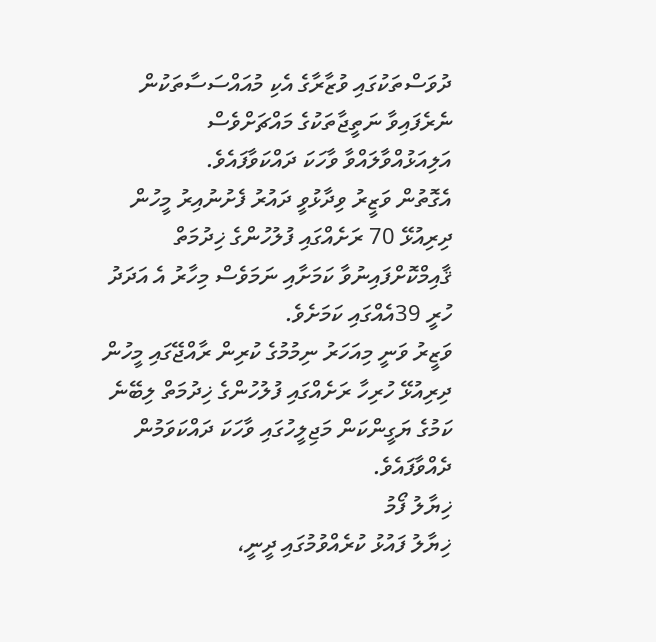ދުވަސްތަކުގައި ވުޒާރާގެ އެކި މުއައްސަސާތަކުން ނެރެފައިވާ ނަތީޖާތަކުގެ މައްޗަށްވެސް އަލިއަޅުއްވާލައްވާ ވާހަކަ ދައްކަވާފައެވެ.
އެގޮތުން ވަޒީރު ވިދާޅުވީ ދައުރު ފެށުނުއިރު މީހުން ދިރިއުޅޭ 70 ރަށެއްގައި ފުލުހުންގެ ޚިދުމަތް ޤާއިމްކޮށްފައިނުވާ ކަމަށާއި ނަމަވެސް މިހާރު އެ އަދަދު ހުރީ 39އެއްގައި ކަމަށެވެ.
ވަޒީރު ވަނީ މިއަހަރު ނިމުމުގެ ކުރިން ރާއްޖޭގައި މީހުން ދިރިއުޅޭ ހުރިހާ ރަށެއްގައި ފުލުހުންގެ ޚިދުމަތް ލިބޭނެ ކަމުގެ ޔަގީންކަން މަޖިލީހުގައި ވާހަކަ ދައްކަވަމުން ދެއްވާފައެވެ.
ޚިޔާލު ފޯމު
ޚިޔާލު ފައުޅު ކުރެއްވުމުގައި ދީނީ،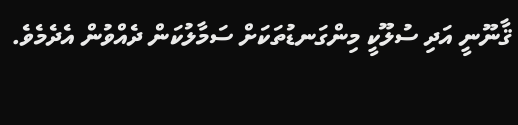ޤާނޫނީ އަދި ސުލޫކީ މިންގަނޑުތަކަށް ސަމާލުކަން ދެއްވުން އެދެމެވެ.